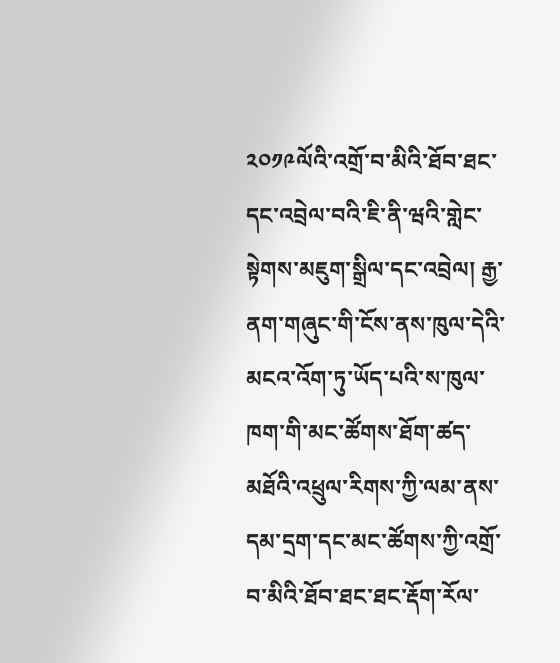༢༠༡༩ལོའི་འགྲོ་བ་མིའི་ཐོབ་ཐང་དང་འབྲེལ་བའི་ཇི་ནི་ཝའི་གླེང་སྟེགས་མཇུག་སྒྲིལ་དང་འབྲེལ། རྒྱ་ནག་གཞུང་གི་ངོས་ནས་ཁུལ་དེའི་མངའ་འོག་ཏུ་ཡོད་པའི་ས་ཁུལ་ཁག་གི་མང་ཚོགས་ཐོག་ཚད་མཐོའི་འཕྲུལ་རིགས་ཀྱི་ལམ་ནས་དམ་དྲག་དང་མང་ཚོགས་ཀྱི་འགྲོ་བ་མིའི་ཐོབ་ཐང་ཐང་རྡོག་རོལ་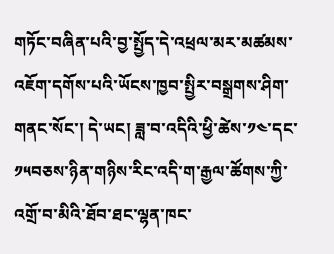གཏོང་བཞིན་པའི་བྱ་སྤྱོད་དེ་འཕྲལ་མར་མཚམས་འཇོག་དགོས་པའི་ཡོངས་ཁྱབ་སྤྱིར་བསྒྲགས་ཤིག་གནང་སོང་། དེ་ཡང། ཟླ་བ་འདིའི་ཕྱི་ཚེས་༡༤་དང་༡༥བཅས་ཉིན་གཉིས་རིང་འདི་ག་རྒྱལ་ཚོགས་ཀྱི་འགྲོ་བ་མིའི་ཐོབ་ཐང་ལྷན་ཁང་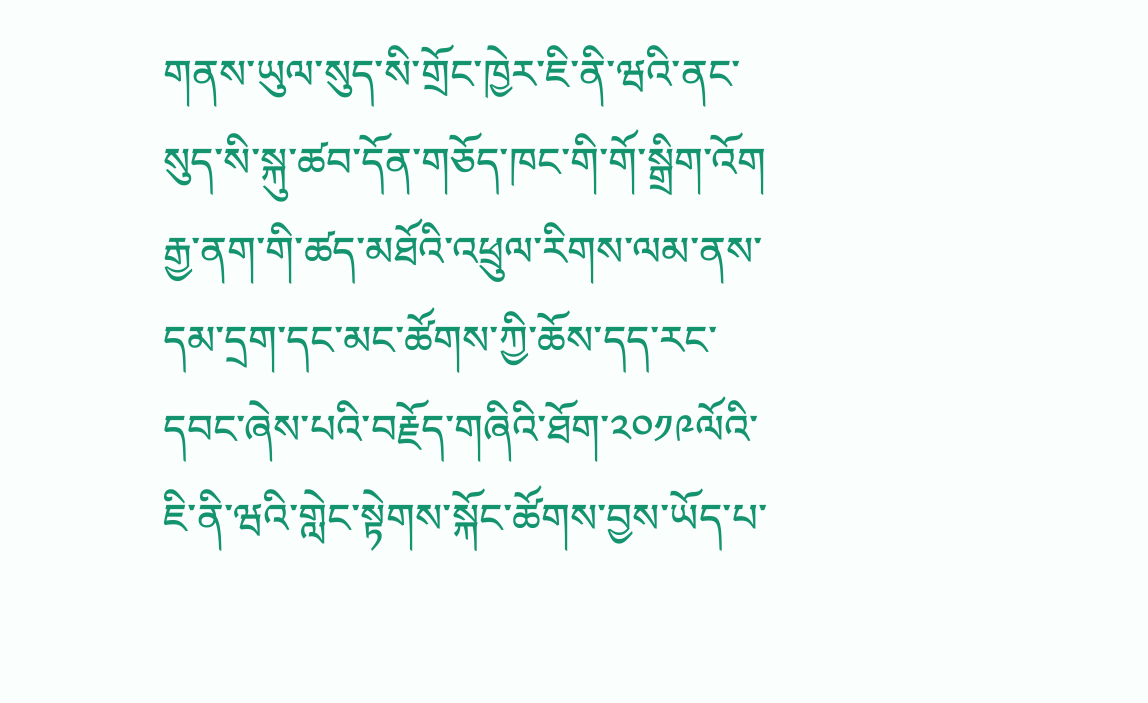གནས་ཡུལ་སུད་སི་གྲོང་ཁྱེར་ཇི་ནི་ཝའི་ནང་སུད་སི་སྐུ་ཚབ་དོན་གཅོད་ཁང་གི་གོ་སྒྲིག་འོག རྒྱ་ནག་གི་ཚད་མཐོའི་འཕྲུལ་རིགས་ལམ་ནས་དམ་དྲག་དང་མང་ཚོགས་ཀྱི་ཆོས་དད་རང་དབང་ཞེས་པའི་བརྗོད་གཞིའི་ཐོག་༢༠༡༩ལོའི་ཇི་ནི་ཝའི་གླེང་སྟེགས་སྐོང་ཚོགས་བྱས་ཡོད་པ་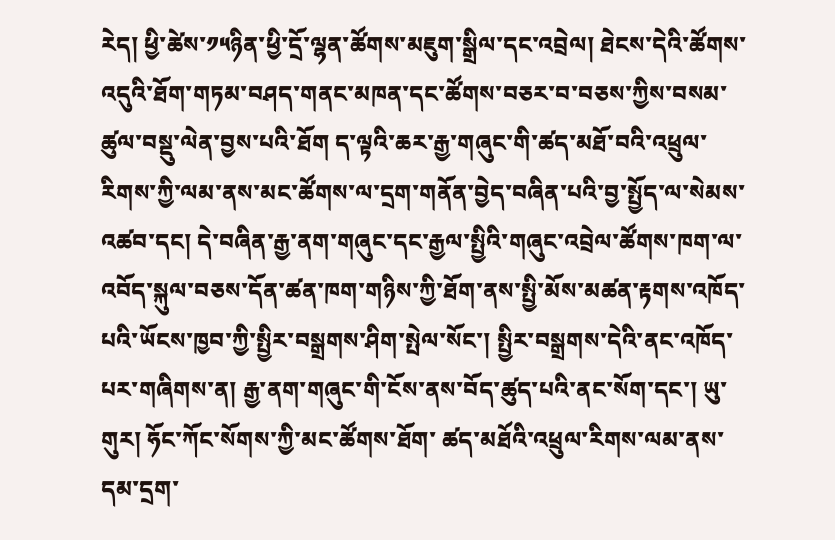རེད། ཕྱི་ཚེས་༡༥ཉིན་ཕྱི་དྲོ་ལྷན་ཚོགས་མཇུག་སྒྲིལ་དང་འབྲེལ། ཐེངས་དེའི་ཚོགས་འདུའི་ཐོག་གཏམ་བཤད་གནང་མཁན་དང་ཚོགས་བཅར་བ་བཅས་ཀྱིས་བསམ་ཚུལ་བསྡུ་ལེན་བྱས་པའི་ཐོག ད་ལྟའི་ཆར་རྒྱ་གཞུང་གི་ཚད་མཐོ་བའི་འཕྲུལ་རིགས་ཀྱི་ལམ་ནས་མང་ཚོགས་ལ་དྲག་གནོན་བྱེད་བཞིན་པའི་བྱ་སྤྱོད་ལ་སེམས་འཚབ་དང། དེ་བཞིན་རྒྱ་ནག་གཞུང་དང་རྒྱལ་སྤྱིའི་གཞུང་འབྲེལ་ཚོགས་ཁག་ལ་འབོད་སྐུལ་བཅས་དོན་ཚན་ཁག་གཉིས་ཀྱི་ཐོག་ནས་སྤྱི་མོས་མཚན་རྟགས་འཁོད་པའི་ཡོངས་ཁྱབ་ཀྱི་སྤྱིར་བསྒྲགས་ཤིག་སྤེལ་སོང་། སྤྱིར་བསྒྲགས་དེའི་ནང་འཁོད་པར་གཞིགས་ན། རྒྱ་ནག་གཞུང་གི་ངོས་ནས་བོད་ཚུད་པའི་ནང་སོག་དང་། ཡུ་གུར། ཧོང་ཀོང་སོགས་ཀྱི་མང་ཚོགས་ཐོག་ ཚད་མཐོའི་འཕྲུལ་རིགས་ལམ་ནས་དམ་དྲག་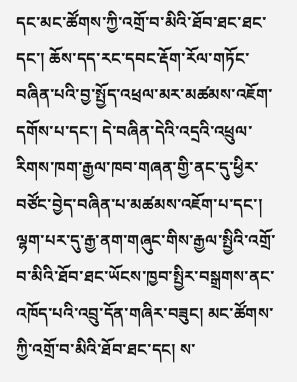དང་མང་ཚོགས་ཀྱི་འགྲོ་བ་མིའི་ཐོབ་ཐང་ཐང་དང་། ཆོས་དད་རང་དབང་རྡོག་རོལ་གཏོང་བཞིན་པའི་བྱ་སྤྱོད་འཕྲལ་མར་མཚམས་འཇོག་དགོས་པ་དང་། དེ་བཞིན་དེའི་འདྲའི་འཕྲུལ་རིགས་ཁག་རྒྱལ་ཁབ་གཞན་གྱི་ནང་དུ་ཕྱིར་བཙོང་བྱེད་བཞིན་པ་མཚམས་འཇོག་པ་དང་། ལྷག་པར་དུ་རྒྱ་ནག་གཞུང་གིས་རྒྱལ་སྤྱིའི་འགྲོ་བ་མིའི་ཐོབ་ཐང་ཡོངས་ཁྱབ་སྤྱིར་བསྒྲགས་ནང་འཁོད་པའི་འབྲུ་དོན་གཞིར་བཟུང། མང་ཚོགས་ཀྱི་འགྲོ་བ་མིའི་ཐོབ་ཐང་དང། ས་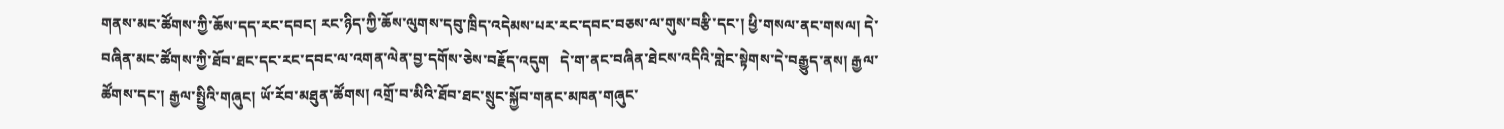གནས་མང་ཚོགས་ཀྱི་ཆོས་དད་རང་དབང། རང་ཉིད་ཀྱི་ཆོས་ལུགས་དབུ་ཁྲིད་འདེམས་པར་རང་དབང་བཅས་ལ་གུས་བརྩི་དང་། ཕྱི་གསལ་ནང་གསལ། དེ་བཞིན་མང་ཚོགས་ཀྱི་ཐོབ་ཐང་དང་རང་དབང་ལ་འགན་ལེན་བྱ་དགོས་ཅེས་བརྗོད་འདུག   དེ་ག་ནང་བཞིན་ཐེངས་འདིའི་གླེང་སྟེགས་དེ་བརྒྱུད་ནས། རྒྱལ་ཚོགས་དང་། རྒྱལ་སྤྱིའི་གཞུང། ཡོ་རོབ་མཐུན་ཚོགས། འགྲོ་བ་མིའི་ཐོབ་ཐང་སྲུང་སྐྱོབ་གནང་མཁན་གཞུང་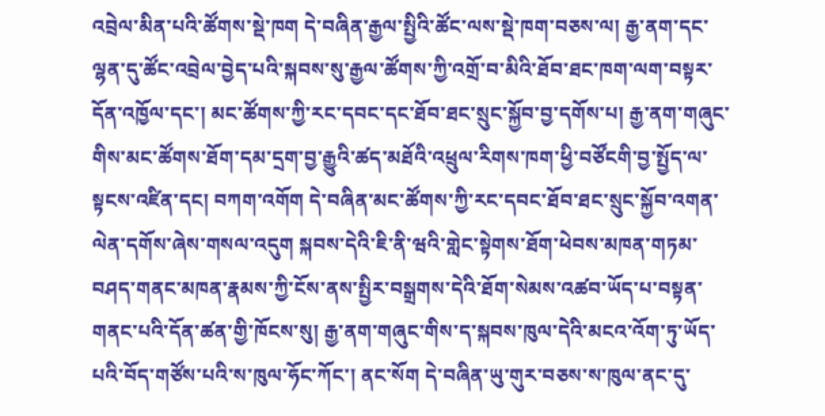འབྲེལ་མིན་པའི་ཚོགས་སྡེ་ཁག དེ་བཞིན་རྒྱལ་སྤྱིའི་ཚོང་ལས་སྡེ་ཁག་བཅས་ལ། རྒྱ་ནག་དང་ལྷན་དུ་ཚོང་འབྲེལ་བྱེད་པའི་སྐབས་སུ་རྒྱལ་ཚོགས་ཀྱི་འགྲོ་བ་མིའི་ཐོབ་ཐང་ཁག་ལག་བསྟར་དོན་འཁྱོལ་དང་། མང་ཚོགས་ཀྱི་རང་དབང་དང་ཐོབ་ཐང་སྲུང་སྐྱོབ་བྱ་དགོས་པ། རྒྱ་ནག་གཞུང་གིས་མང་ཚོགས་ཐོག་དམ་དྲག་བྱ་རྒྱུའི་ཚད་མཐོའི་འཕྲུལ་རིགས་ཁག་ཕྱི་བཙོངགི་བྱ་སྤྱོད་ལ་སྟངས་འཛིན་དང། བཀག་འགོག དེ་བཞིན་མང་ཚོགས་ཀྱི་རང་དབང་ཐོབ་ཐང་སྲུང་སྐྱོབ་འགན་ལེན་དགོས་ཞེས་གསལ་འདུག སྐབས་དེའི་ཇི་ནི་ཝའི་གླེང་སྟེགས་ཐོག་ཕེབས་མཁན་གཏམ་བཤད་གནང་མཁན་རྣམས་ཀྱི་ངོས་ནས་སྤྱིར་བསྒྲགས་དེའི་ཐོག་སེམས་འཚབ་ཡོད་པ་བསྟན་གནང་པའི་དོན་ཚན་གྱི་ཁོངས་སུ། རྒྱ་ནག་གཞུང་གིས་ད་སྐབས་ཁུལ་དེའི་མངའ་འོག་ཏུ་ཡོད་པའི་བོད་གཙོས་པའི་ས་ཁུལ་ཧོང་ཀོང་། ནང་སོག དེ་བཞིན་ཡུ་གུར་བཅས་ས་ཁུལ་ནང་དུ་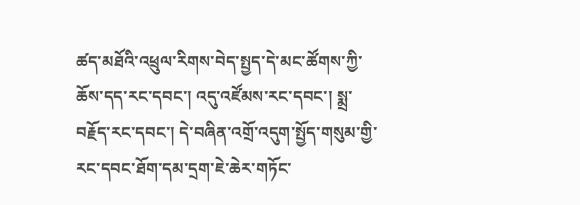ཚད་མཐོའི་འཕྲུལ་རིགས་བེད་སྤྱད་དེ་མང་ཚོགས་ཀྱི་ཆོས་དད་རང་དབང་། འདུ་འཛོམས་རང་དབང་། སྨྲ་བརྗོད་རང་དབང་། དེ་བཞིན་འགྲོ་འདུག་སྤྱོད་གསུམ་གྱི་རང་དབང་ཐོག་དམ་དྲག་ཇེ་ཆེར་གཏོང་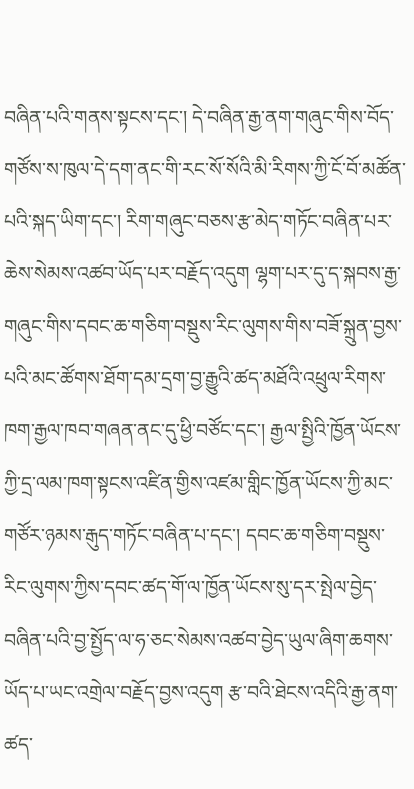བཞིན་པའི་གནས་སྟངས་དང་། དེ་བཞིན་རྒྱ་ནག་གཞུང་གིས་བོད་གཙོས་ས་ཁུལ་དེ་དག་ནང་གི་རང་སོ་སོའི་མི་རིགས་ཀྱི་ངོ་བོ་མཚོན་པའི་སྐད་ཡིག་དང་། རིག་གཞུང་བཅས་རྩ་མེད་གཏོང་བཞིན་པར་ཆེས་སེམས་འཚབ་ཡོད་པར་བརྗོད་འདུག ལྷག་པར་དུ་ད་སྐབས་རྒྱ་གཞུང་གིས་དབང་ཆ་གཅིག་བསྡུས་རིང་ལུགས་གིས་བཟོ་སྐྲུན་བྱས་པའི་མང་ཚོགས་ཐོག་དམ་དྲག་བྱ་རྒྱུའི་ཚད་མཐོའི་འཕྲུལ་རིགས་ཁག་རྒྱལ་ཁབ་གཞན་ནང་དུ་ཕྱི་བཙོང་དང་། རྒྱལ་སྤྱིའི་ཁྱོན་ཡོངས་ཀྱི་དྲ་ལམ་ཁག་སྟངས་འཛིན་གྱིས་འཛམ་གླིང་ཁྱོན་ཡོངས་ཀྱི་མང་གཙོར་ཉམས་རྒུད་གཏོང་བཞིན་པ་དང་། དབང་ཆ་གཅིག་བསྡུས་རིང་ལུགས་ཀྱིས་དབང་ཚད་གོ་ལ་ཁྱོན་ཡོངས་སུ་དར་སྤེལ་བྱེད་བཞིན་པའི་བྱ་སྤྱོད་ལ་ཧ་ཅང་སེམས་འཚབ་བྱེད་ཡུལ་ཞིག་ཆགས་ཡོད་པ་ཡང་འགྲེལ་བརྗོད་བྱས་འདུག རྩ་བའི་ཐེངས་འདིའི་རྒྱ་ནག་ཚད་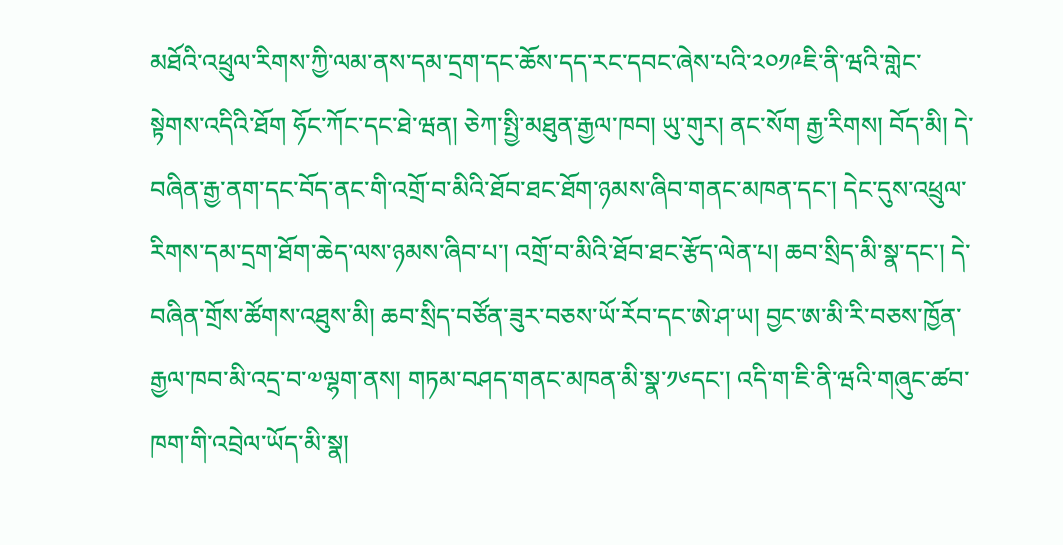མཐོའི་འཕྲུལ་རིགས་ཀྱི་ལམ་ནས་དམ་དྲག་དང་ཆོས་དད་རང་དབང་ཞེས་པའི་༢༠༡༩ཇི་ནི་ཝའི་གླེང་སྟེགས་འདིའི་ཐོག ཧོང་ཀོང་དང་ཐེ་ཝན། ཅེཀ་སྤྱི་མཐུན་རྒྱལ་ཁབ། ཡུ་གུར། ནང་སོག རྒྱ་རིགས། བོད་མི། དེ་བཞིན་རྒྱ་ནག་དང་བོད་ནང་གི་འགྲོ་བ་མིའི་ཐོབ་ཐང་ཐོག་ཉམས་ཞིབ་གནང་མཁན་དང་། དེང་དུས་འཕྲུལ་རིགས་དམ་དྲག་ཐོག་ཆེད་ལས་ཉམས་ཞིབ་པ་། འགྲོ་བ་མིའི་ཐོབ་ཐང་རྩོད་ལེན་པ། ཆབ་སྲིད་མི་སྣ་དང་། དེ་བཞིན་གྲོས་ཚོགས་འཐུས་མི། ཆབ་སྲིད་བཙོན་ཟུར་བཅས་ཡོ་རོབ་དང་ཨེ་ཤ་ཡ། བྱང་ཨ་མི་རི་བཅས་ཁྱོན་རྒྱལ་ཁབ་མི་འདྲ་བ་༧ལྷག་ནས། གཏམ་བཤད་གནང་མཁན་མི་སྣ་༡༦དང་། འདི་ག་ཇི་ནི་ཝའི་གཞུང་ཚབ་ཁག་གི་འབྲེལ་ཡོད་མི་སྣ།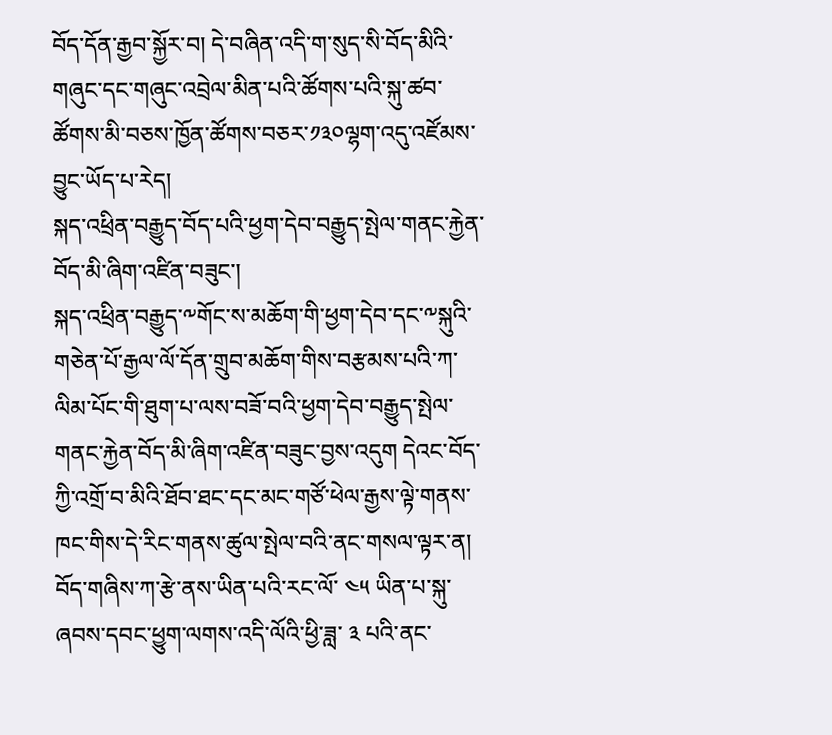བོད་དོན་རྒྱབ་སྐྱོར་བ། དེ་བཞིན་འདི་ག་སུད་སི་བོད་མིའི་གཞུང་དང་གཞུང་འབྲེལ་མིན་པའི་ཚོགས་པའི་སྐུ་ཚབ་ཚོགས་མི་བཅས་ཁྱོན་ཚོགས་བཅར་༡༣༠ལྷག་འདུ་འཛོམས་བྱུང་ཡོད་པ་རེད།
སྐད་འཕྲིན་བརྒྱུད་བོད་པའི་ཕྱག་དེབ་བརྒྱུད་སྤེལ་གནང་རྐྱེན་བོད་མི་ཞིག་འཛིན་བཟུང་།
སྐད་འཕྲིན་བརྒྱུད་༸གོང་ས་མཆོག་གི་ཕྱག་དེབ་དང་༸སྐུའི་གཅེན་པོ་རྒྱལ་ལོ་དོན་གྲུབ་མཆོག་གིས་བརྩམས་པའི་ཀ་ལིམ་པོང་གི་ཐུག་པ་ལས་བཟོ་བའི་ཕྱག་དེབ་བརྒྱུད་སྤེལ་གནང་རྐྱེན་བོད་མི་ཞིག་འཛིན་བཟུང་བྱས་འདུག དེའང་བོད་ཀྱི་འགྲོ་བ་མིའི་ཐོབ་ཐང་དང་མང་གཙོ་ཕེལ་རྒྱས་ལྟེ་གནས་ཁང་གིས་དེ་རིང་གནས་ཚུལ་སྤེལ་བའི་ནང་གསལ་ལྟར་ན། བོད་གཞིས་ཀ་རྩེ་ནས་ཡིན་པའི་རང་ལོ་ ༤༥ ཡིན་པ་སྐུ་ཞབས་དབང་ཕྱུག་ལགས་འདི་ལོའི་ཕྱི་ཟླ་ ༣ པའི་ནང་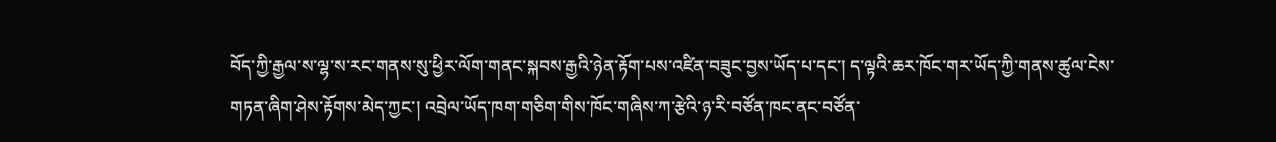བོད་ཀྱི་རྒྱལ་ས་ལྷ་ས་རང་གནས་སུ་ཕྱིར་ལོག་གནང་སྐབས་རྒྱའི་ཉེན་རྟོག་པས་འཛིན་བཟུང་བྱས་ཡོད་པ་དང་། ད་ལྟའི་ཆར་ཁོང་གར་ཡོད་ཀྱི་གནས་ཚུལ་ངེས་གཏན་ཞིག་ཤེས་རྟོགས་མེད་ཀྱང་། འབྲེལ་ཡོད་ཁག་གཅིག་གིས་ཁོང་གཞིས་ཀ་རྩེའི་ཉ་རི་བཙོན་ཁང་ནང་བཙོན་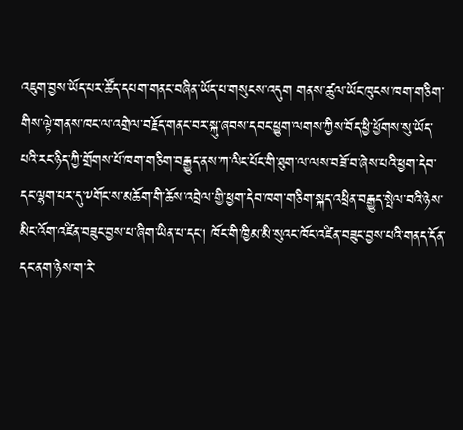འཇུག་བྱས་ཡོད་པར་ཚོད་དཔག་གནང་བཞིན་ཡོད་པ་གསུངས་འདུག གནས་ཚུལ་ཡོང་ཁུངས་ཁག་གཅིག་གིས་ལྟེ་གནས་ཁང་ལ་འགྲེལ་བརྗོད་གནང་བར་སྐུ་ཞབས་དབང་ཕྱུག་ལགས་ཀྱིས་བོད་ཕྱི་ཕྱོགས་སུ་ཡོད་པའི་རང་ཉིད་ཀྱི་གྲོགས་པོ་ཁག་གཅིག་བརྒྱུད་ནས་ཀ་ལིང་པོང་གི་ཐུག་ལ་ལས་བཟོ་བ་ཞེས་པའི་ཕྱག་དེབ་དང་ལྷག་པར་དུ་༸གོང་ས་མཆོག་གི་ཆོས་འབྲེལ་གྱི་ཕྱག་དེབ་ཁག་གཅིག་སྐད་འཕྲིན་བརྒྱུད་སྤེལ་བའི་ཉེས་མིང་འོག་འཛིན་བཟུང་བྱས་པ་ཞིག་ཡིན་པ་དང། ཁོང་གི་ཁྱིམ་མི་སུའང་ཁོང་འཛིན་བཟུང་བྱས་པའི་གནད་དོན་དང་ནག་ཉེས་ག་རེ་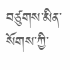བཙུགས་མིན་སོགས་ཀྱི་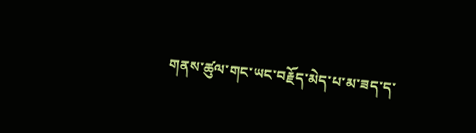གནས་ཚུལ་གང་ཡང་བརྗོད་མེད་པ་མ་ཟད་ད་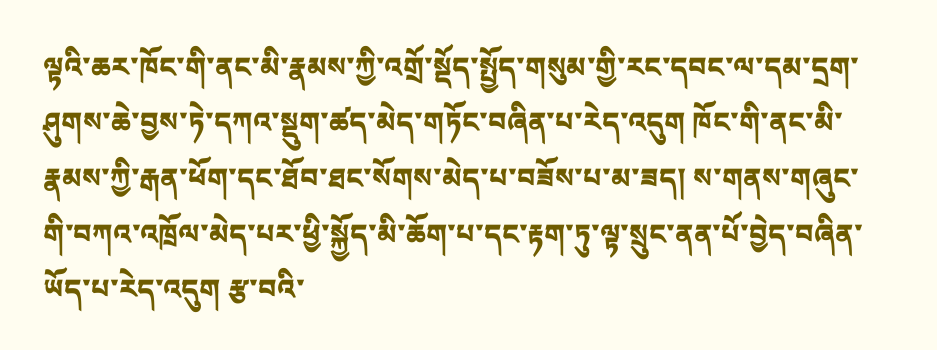ལྟའི་ཆར་ཁོང་གི་ནང་མི་རྣམས་ཀྱི་འགྲོ་སྡོད་སྤྱོད་གསུམ་གྱི་རང་དབང་ལ་དམ་དྲག་ཤུགས་ཆེ་བྱས་ཏེ་དཀའ་སྡུག་ཚད་མེད་གཏོང་བཞིན་པ་རེད་འདུག ཁོང་གི་ནང་མི་རྣམས་ཀྱི་རྒན་ཕོག་དང་ཐོབ་ཐང་སོགས་མེད་པ་བཟོས་པ་མ་ཟད། ས་གནས་གཞུང་གི་བཀའ་འཁྲོལ་མེད་པར་ཕྱི་སྐྱོད་མི་ཆོག་པ་དང་རྟག་ཏུ་ལྟ་སྲུང་ནན་པོ་བྱེད་བཞིན་ཡོད་པ་རེད་འདུག རྩ་བའི་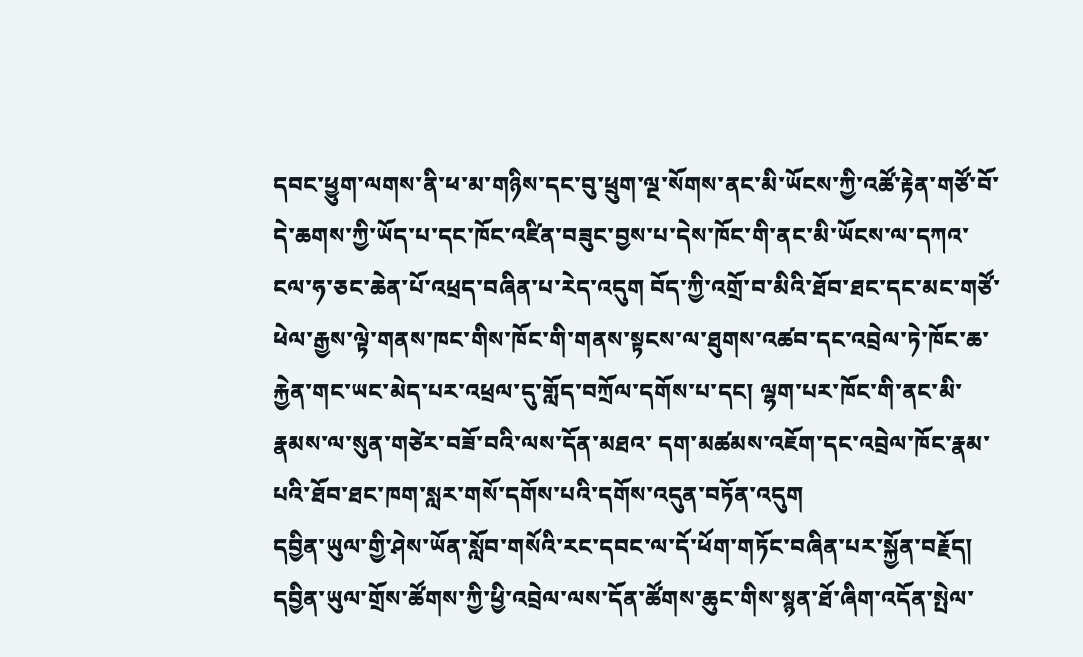དབང་ཕྱུག་ལགས་ནི་ཕ་མ་གཉིས་དང་བུ་ཕྲུག་ལྔ་སོགས་ནང་མི་ཡོངས་ཀྱི་འཚོ་རྟེན་གཙོ་བོ་དེ་ཆགས་ཀྱི་ཡོད་པ་དང་ཁོང་འཛིན་བཟུང་བྱས་པ་དེས་ཁོང་གི་ནང་མི་ཡོངས་ལ་དཀའ་ངལ་ཧ་ཅང་ཆེན་པོ་འཕྲད་བཞིན་པ་རེད་འདུག བོད་ཀྱི་འགྲོ་བ་མིའི་ཐོབ་ཐང་དང་མང་གཙོ་ཕེལ་རྒྱས་ལྟེ་གནས་ཁང་གིས་ཁོང་གི་གནས་སྟངས་ལ་ཐུགས་འཚབ་དང་འབྲེལ་ཏེ་ཁོང་ཆ་རྐྱེན་གང་ཡང་མེད་པར་འཕྲལ་དུ་གློད་བཀྲོལ་དགོས་པ་དང། ལྷག་པར་ཁོང་གི་ནང་མི་རྣམས་ལ་སུན་གཙེར་བཟོ་བའི་ལས་དོན་མཐའ་ དག་མཚམས་འཇོག་དང་འབྲེལ་ཁོང་རྣམ་པའི་ཐོབ་ཐང་ཁག་སླར་གསོ་དགོས་པའི་དགོས་འདུན་བཏོན་འདུག
དབྱིན་ཡུལ་གྱི་ཤེས་ཡོན་སློབ་གསོའི་རང་དབང་ལ་དོ་ཕོག་གཏོང་བཞིན་པར་སྐྱོན་བརྗོད།
དབྱིན་ཡུལ་གྲོས་ཚོགས་ཀྱི་ཕྱི་འབྲེལ་ལས་དོན་ཚོགས་ཆུང་གིས་སྙན་ཐོ་ཞིག་འདོན་སྤེལ་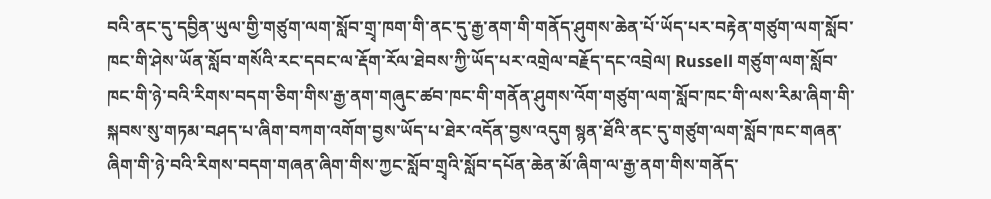བའི་ནང་དུ་དབྱིན་ཡུལ་གྱི་གཙུག་ལག་སློབ་གྲྭ་ཁག་གི་ནང་དུ་རྒྱ་ནག་གི་གནོད་ཤུགས་ཆེན་པོ་ཡོད་པར་བརྟེན་གཙུག་ལག་སློབ་ཁང་གི་ཤེས་ཡོན་སློབ་གསོའི་རང་དབང་ལ་རྡོག་རོལ་ཐེབས་ཀྱི་ཡོད་པར་འགྲེལ་བརྗོད་དང་འབྲེལ། Russell གཙུག་ལག་སློབ་ཁང་གི་ཉེ་བའི་རིགས་བདག་ཅིག་གིས་རྒྱ་ནག་གཞུང་ཚབ་ཁང་གི་གནོན་ཤུགས་འོག་གཙུག་ལག་སློབ་ཁང་གི་ལས་རིམ་ཞིག་གི་སྐབས་སུ་གཏམ་བཤད་པ་ཞིག་བཀག་འགོག་བྱས་ཡོད་པ་ཐེར་འདོན་བྱས་འདུག སྙན་ཐོའི་ནང་དུ་གཙུག་ལག་སློབ་ཁང་གཞན་ཞིག་གི་ཉེ་བའི་རིགས་བདག་གཞན་ཞིག་གིས་ཀྱང་སློབ་གྲྭའི་སློབ་དཔོན་ཆེན་མོ་ཞིག་ལ་རྒྱ་ནག་གིས་གནོད་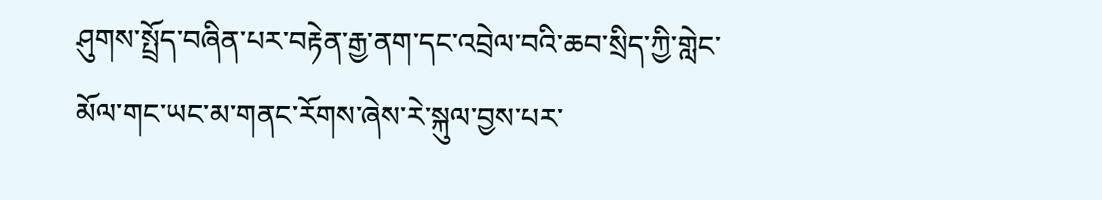ཤུགས་སྤྲོད་བཞིན་པར་བརྟེན་རྒྱ་ནག་དང་འབྲེལ་བའི་ཆབ་སྲིད་ཀྱི་གླེང་མོལ་གང་ཡང་མ་གནང་རོགས་ཞེས་རེ་སྐུལ་བྱས་པར་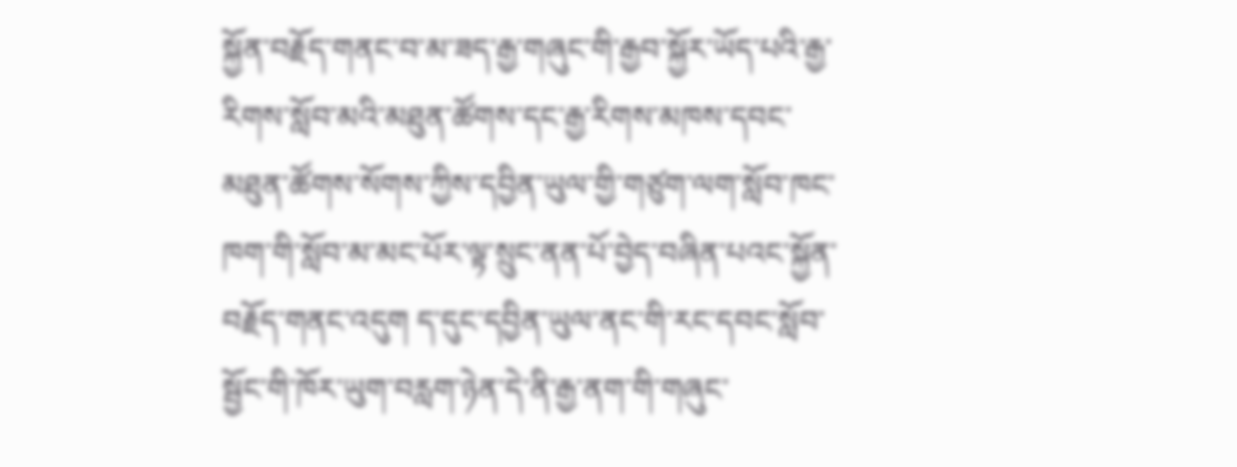སྐྱོན་བརྗོད་གནང་བ་མ་ཟད་རྒྱ་གཞུང་གི་རྒྱབ་སྐྱོར་ཡོད་པའི་རྒྱ་རིགས་སློབ་མའི་མཐུན་ཚོགས་དང་རྒྱ་རིགས་མཁས་དབང་མཐུན་ཚོགས་སོགས་ཀྱིས་དབྱིན་ཡུལ་གྱི་གཙུག་ལག་སློབ་ཁང་ཁག་གི་སློབ་མ་མང་པོར་ལྟ་སྲུང་ནན་པོ་བྱེད་བཞིན་པའང་སྐྱོན་བརྗོད་གནང་འདུག ད་དུང་དབྱིན་ཡུལ་ནང་གི་རང་དབང་སློབ་སྦྱོང་གི་ཁོར་ཡུག་བརླག་ཉེན་དེ་ནི་རྒྱ་ནག་གི་གཞུང་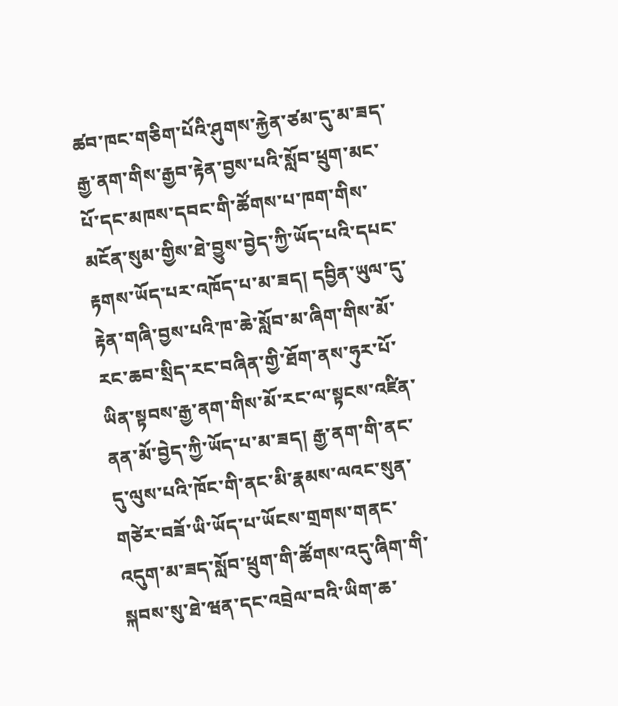ཚབ་ཁང་གཅིག་པོའི་ཤུགས་རྐྱེན་ཙམ་དུ་མ་ཟད་རྒྱ་ནག་གིས་རྒྱབ་རྟེན་བྱས་པའི་སློབ་ཕྲུག་མང་པོ་དང་མཁས་དབང་གི་ཚོགས་པ་ཁག་གིས་མངོན་སུམ་གྱིས་ཐེ་བྱུས་བྱེད་ཀྱི་ཡོད་པའི་དཔང་རྟགས་ཡོད་པར་འཁོད་པ་མ་ཟད། དབྱིན་ཡུལ་དུ་རྟེན་གཞི་བྱས་པའི་ཁ་ཆེ་སློབ་མ་ཞིག་གིས་མོ་རང་ཆབ་སྲིད་རང་བཞིན་གྱི་ཐོག་ནས་ཧུར་པོ་ཡིན་སྟབས་རྒྱ་ནག་གིས་མོ་རང་ལ་སྟངས་འཛིན་ནན་མོ་བྱེད་ཀྱི་ཡོད་པ་མ་ཟད། རྒྱ་ནག་གི་ནང་དུ་ལུས་པའི་ཁོང་གི་ནང་མི་རྣམས་ལའང་སུན་གཙེར་བཟོ་ཡི་ཡོད་པ་ཡོངས་གྲགས་གནང་འདུག་མ་ཟད་སློབ་ཕྲུག་གི་ཚོགས་འདུ་ཞིག་གི་སྐབས་སུ་ཐེ་ཝན་དང་འབྲེལ་བའི་ཡིག་ཆ་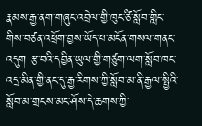རྣམས་རྒྱ་ནག་གཞུང་འབྲེལ་གྱི་ཁུང་ཙི་སློབ་གླིང་གིས་བཙན་འཕྲོག་བྱས་ཡོད་པ་མངོན་གསལ་གནང་འདུག རྩ་བའི་དབྱིན་ཡུལ་གྱི་གཙུག་ལག་སློབ་ཁང་འདྲ་མིན་གྱི་ནང་དུ་རྒྱ་རིགས་ཀྱི་སློབ་མ་ནི་རྒྱལ་སྤྱིའི་སློབ་མ་གྲངས་མང་ཤོས་དེ་ཆགས་ཀྱི་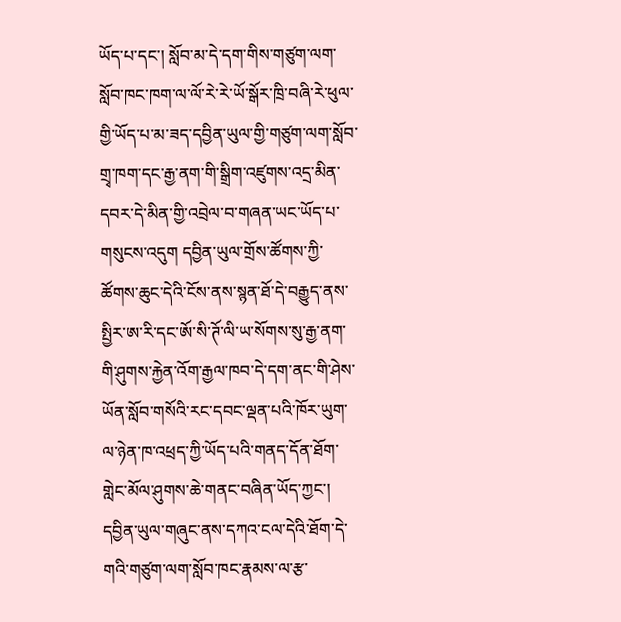ཡོད་པ་དང་། སློབ་མ་དེ་དག་གིས་གཙུག་ལག་སློབ་ཁང་ཁག་ལ་ལོ་རེ་རེ་ཡོ་སྒོར་ཁྲི་བཞི་རེ་ཕུལ་གྱི་ཡོད་པ་མ་ཟད་དབྱིན་ཡུལ་གྱི་གཙུག་ལག་སློབ་གྲྭ་ཁག་དང་རྒྱ་ནག་གི་སྒྲིག་འཛུགས་འདྲ་མིན་དབར་དེ་མིན་གྱི་འབྲེལ་བ་གཞན་ཡང་ཡོད་པ་གསུངས་འདུག དབྱིན་ཡུལ་གྲོས་ཚོགས་ཀྱི་ཚོགས་ཆུང་དེའི་ངོས་ནས་སྙན་ཐོ་དེ་བརྒྱུད་ནས་སྤྱིར་ཨ་རི་དང་ཨོ་སི་ཊོ་ལི་ཡ་སོགས་སུ་རྒྱ་ནག་གི་ཤུགས་རྐྱེན་འོག་རྒྱལ་ཁབ་དེ་དག་ནང་གི་ཤེས་ཡོན་སློབ་གསོའི་རང་དབང་ལྡན་པའི་ཁོར་ཡུག་ལ་ཉེན་ཁ་འཕྲད་ཀྱི་ཡོད་པའི་གནད་དོན་ཐོག་གླེང་མོལ་ཤུགས་ཆེ་གནང་བཞིན་ཡོད་ཀྱང་། དབྱིན་ཡུལ་གཞུང་ནས་དཀའ་ངལ་དེའི་ཐོག་དེ་གའི་གཙུག་ལག་སློབ་ཁང་རྣམས་ལ་རྩ་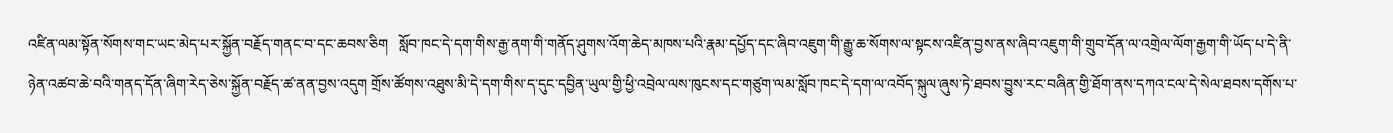འཛིན་ལམ་སྟོན་སོགས་གང་ཡང་མེད་པར་སྐྱོན་བརྗོད་གནང་བ་དང་ཆབས་ཅིག   སློབ་ཁང་དེ་དག་གིས་རྒྱ་ནག་གི་གནོད་ཤུགས་འོག་ཆེད་མཁས་པའི་རྣམ་དཔྱོད་དང་ཞིབ་འཇུག་གི་རྒྱུ་ཆ་སོགས་ལ་སྟངས་འཛིན་བྱས་ནས་ཞིབ་འཇུག་གི་གྲུབ་དོན་ལ་འགྲེལ་ལོག་རྒྱག་གི་ཡོད་པ་དེ་ནི་ཉེན་འཚབ་ཆེ་བའི་གནད་དོན་ཞིག་རེད་ཅེས་སྐྱོན་བརྗོད་ཚ་ནན་བྱས་འདུག གྲོས་ཚོགས་འཐུས་མི་དེ་དག་གིས་ད་དུང་དབྱིན་ཡུལ་གྱི་ཕྱི་འབྲེལ་ལས་ཁུངས་དང་གཙུག་ལམ་སློབ་ཁང་དེ་དག་ལ་འབོད་སྐུལ་ཞུས་ཏེ་ཐབས་བྱུས་རང་བཞིན་གྱི་ཐོག་ནས་དཀའ་ངལ་དེ་སེལ་ཐབས་དགོས་པ་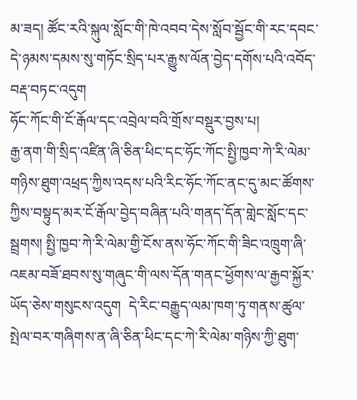མ་ཟད། ཚོང་རའི་སྐུལ་སློང་གི་ཁེ་འབབ་དེས་སློབ་སྦྱོང་གི་རང་དབང་དེ་ཉམས་དམས་སུ་གཏོང་སྲིད་པར་རྒྱུས་ལོན་བྱེད་དགོས་པའི་འབོད་བརྡ་བཏང་འདུག
ཧོང་ཀོང་གི་ངོ་རྒོལ་དང་འབྲེལ་བའི་གྲོས་བསྡུར་བྱས་པ།
རྒྱ་ནག་གི་སྲིད་འཛིན་ཞི་ཅིན་ཕིང་དང་ཧོང་ཀོང་སྤྱི་ཁྱབ་ཀེ་རི་ལེམ་གཉིས་ཐུག་འཕྲད་ཀྱིས་འདས་པའི་རིང་ཧོང་ཀོང་ནང་དུ་མང་ཚོགས་ཀྱིས་བསྟུད་མར་ངོ་རྒོལ་བྱེད་བཞིན་པའི་གནད་དོན་གླེང་སློང་དང་སྦྲགས། སྤྱི་ཁྱབ་ཀེ་རི་ལེམ་གྱི་ངོས་ནས་ཧོང་ཀོང་གི་ཟིང་འཁྲུག་ཞི་འཇམ་བཟོ་ཐབས་སུ་གཞུང་གི་ལས་དོན་གནང་ཕྱོགས་ལ་རྒྱབ་སྐྱོར་ཡོད་ཅེས་གསུངས་འདུག  དེ་རིང་བརྒྱུད་ལམ་ཁག་ཏུ་གནས་ཚུལ་སྤེལ་བར་གཞིགས་ན་ཞི་ཅིན་ཕིང་དང་ཀེ་རི་ལེམ་གཉིས་ཀྱི་ཐུག་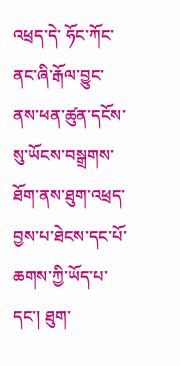འཕྲད་དེ་ ཧོང་ཀོང་ནང་ཞི་རྒོལ་བྱུང་ནས་ཕན་ཚུན་དངོས་སུ་ཡོངས་བསྒྲགས་ཐོག་ནས་ཐུག་འཕྲད་བྱས་པ་ཐེངས་དང་པོ་ཆགས་ཀྱི་ཡོད་པ་དང་། ཐུག་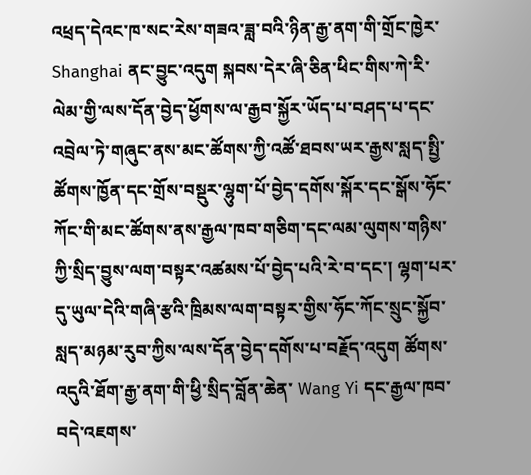འཕྲད་དེའང་ཁ་སང་རེས་གཟའ་ཟླ་བའི་ཉིན་རྒྱ་ནག་གི་གྲོང་ཁྱེར་ Shanghai ནང་བྱུང་འདུག སྐབས་དེར་ཞི་ཅིན་ཕིང་གིས་ཀེ་རི་ལེམ་གྱི་ལས་དོན་བྱེད་ཕྱོགས་ལ་རྒྱབ་སྐྱོར་ཡོད་པ་བཤད་པ་དང་འབྲེལ་ཏེ་གཞུང་ནས་མང་ཚོགས་ཀྱི་འཚོ་ཐབས་ཡར་རྒྱས་སླད་སྤྱི་ཚོགས་ཁྱོན་དང་གྲོས་བསྡུར་ལྷུག་པོ་བྱེད་དགོས་སྐོར་དང་སྒོས་ཧོང་ཀོང་གི་མང་ཚོགས་ནས་རྒྱལ་ཁབ་གཅིག་དང་ལམ་ལུགས་གཉིས་ཀྱི་སྲིད་བྱུས་ལག་བསྟར་འཚམས་པོ་བྱེད་པའི་རེ་བ་དང་། ལྷག་པར་དུ་ཡུལ་དེའི་གཞི་རྩའི་ཁྲིམས་ལག་བསྟར་གྱིས་ཧོང་ཀོང་སྲུང་སྐྱོབ་སླད་མཉམ་རུབ་ཀྱིས་ལས་དོན་བྱེད་དགོས་པ་བརྗོད་འདུག ཚོགས་འདུའི་ཐོག་རྒྱ་ནག་གི་ཕྱི་སྲིད་བློན་ཆེན་ Wang Yi དང་རྒྱལ་ཁབ་བདེ་འཇགས་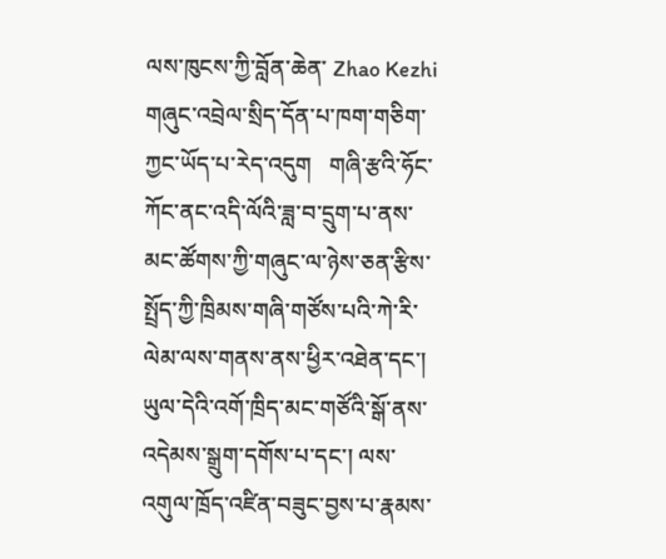ལས་ཁུངས་ཀྱི་བློན་ཆེན་ Zhao Kezhi གཞུང་འབྲེལ་སྲིད་དོན་པ་ཁག་གཅིག་ཀྱང་ཡོད་པ་རེད་འདུག   གཞི་རྩའི་ཧོང་ཀོང་ནང་འདི་ལོའི་ཟླ་བ་དྲུག་པ་ནས་མང་ཚོགས་ཀྱི་གཞུང་ལ་ཉེས་ཅན་རྩིས་སྤྲོད་ཀྱི་ཁྲིམས་གཞི་གཙོས་པའི་ཀེ་རི་ལེམ་ལས་གནས་ནས་ཕྱིར་འཐེན་དང་། ཡུལ་དེའི་འགོ་ཁྲིད་མང་གཙོའི་སྒོ་ནས་འདེམས་སྒྲུག་དགོས་པ་དང་། ལས་འགུལ་ཁྲོད་འཛིན་བཟུང་བྱས་པ་རྣམས་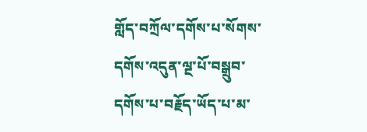གློད་བཀྲོལ་དགོས་པ་སོགས་དགོས་འདུན་ལྔ་པོ་བསྒྲུབ་དགོས་པ་བརྗོད་ཡོད་པ་མ་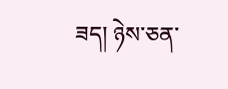ཟད། ཉེས་ཅན་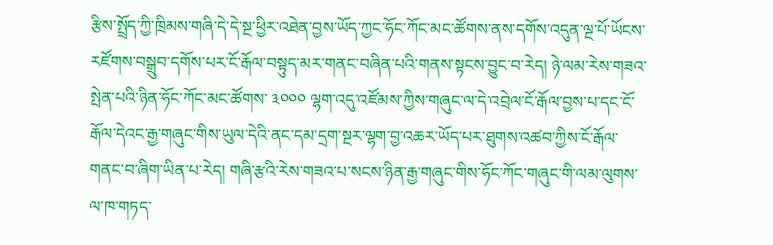རྩིས་སྤྲོད་ཀྱི་ཁྲིམས་གཞི་དེ་དེ་སྔ་ཕྱིར་འཐེན་བྱས་ཡོད་ཀྱང་ཧོང་ཀོང་མང་ཚོགས་ནས་དགོས་འདུན་ལྔ་པོ་ཡོངས་རཛོགས་བསྒྲུབ་དགོས་པར་ངོ་རྒོལ་བསྟུད་མར་གནང་བཞིན་པའི་གནས་སྟངས་བྱུང་བ་རེད། ཉེ་ལམ་རེས་གཟའ་སྤེན་པའི་ཉིན་ཧོང་ཀོང་མང་ཚོགས་ ༣༠༠༠ ལྷག་འདུ་འཛོམས་ཀྱིས་གཞུང་ལ་དེ་འབྲེལ་ངོ་རྒོལ་བྱས་པ་དང་ངོ་རྒོལ་དེའང་རྒྱ་གཞུང་གིས་ཡུལ་དེའི་ནང་དམ་དྲག་སྔར་ལྷག་བྱ་འཆར་ཡོད་པར་ཐུགས་འཚབ་ཀྱིས་ངོ་རྒོལ་གནང་བ་ཞིག་ཡིན་པ་རེད། གཞི་རྩའི་རེས་གཟའ་པ་སངས་ཉིན་རྒྱ་གཞུང་གིས་ཧོང་ཀོང་གཞུང་གི་ལམ་ལུགས་ལ་ཁ་གཏད་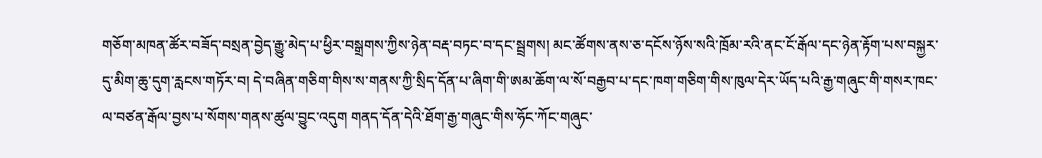གཅོག་མཁན་ཚོར་བཟོད་བསྲན་བྱེད་རྒྱུ་མེད་པ་ཕྱིར་བསྒྲགས་ཀྱིས་ཉེན་བརྡ་བཏང་བ་དང་སྦྲགས། མང་ཚོགས་ནས་ཅ་དངོས་ཉོས་སའི་ཁྲོམ་རའི་ནང་ངོ་རྒོལ་དང་ཉེན་རྟོག་པས་བསྐྱར་དུ་མིག་ཆུ་དུག་རླངས་གཏོར་བ། དེ་བཞིན་གཅིག་གིས་ས་གནས་ཀྱི་སྲིད་དོན་པ་ཞིག་གི་ཨམ་ཆོག་ལ་སོ་བརྒྱབ་པ་དང་ཁག་གཅིག་གིས་ཁུལ་དེར་ཡོད་པའི་རྒྱ་གཞུང་གི་གསར་ཁང་ལ་བཙན་རྒོལ་བྱས་པ་སོགས་གནས་ཚུལ་བྱུང་འདུག གནད་དོན་དེའི་ཐོག་རྒྱ་གཞུང་གིས་ཧོང་ཀོང་གཞུང་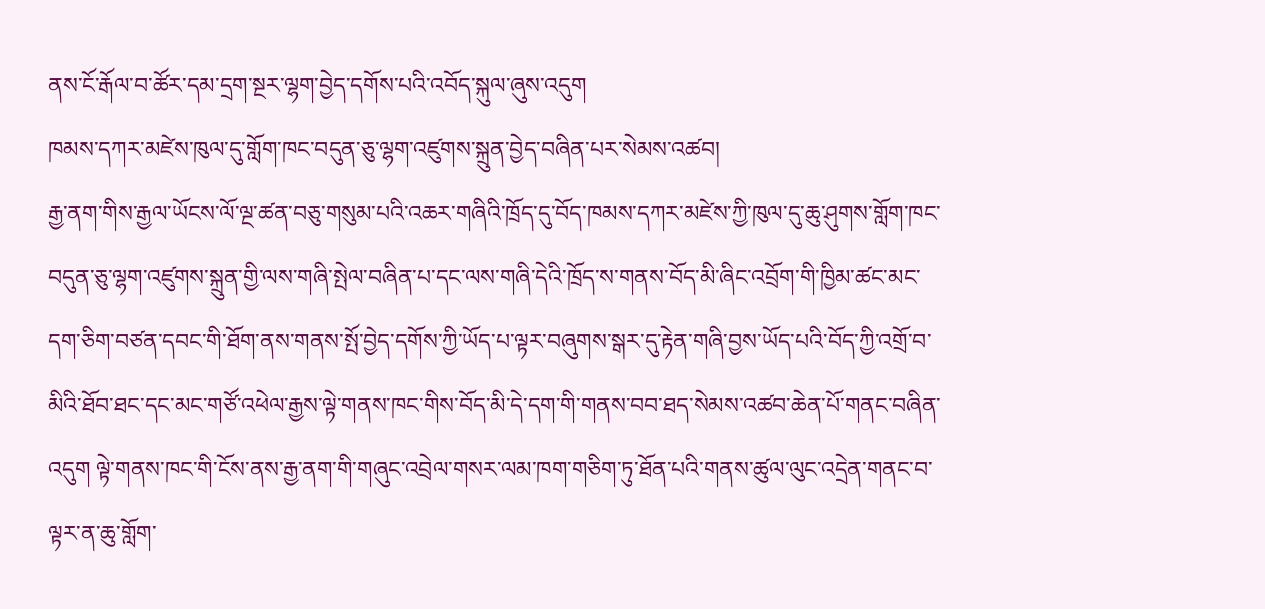ནས་ངོ་རྒོལ་བ་ཚོར་དམ་དྲག་སྔར་ལྷག་བྱེད་དགོས་པའི་འབོད་སྐུལ་ཞུས་འདུག
ཁམས་དཀར་མཛེས་ཁུལ་དུ་གློག་ཁང་བདུན་ཅུ་ལྷག་འཛུགས་སྐྲུན་བྱེད་བཞིན་པར་སེམས་འཚབ།
རྒྱ་ནག་གིས་རྒྱལ་ཡོངས་ལོ་ལྔ་ཚན་བཅུ་གསུམ་པའི་འཆར་གཞིའི་ཁྲོད་དུ་བོད་ཁམས་དཀར་མཛེས་ཀྱི་ཁུལ་དུ་ཆུ་ཤུགས་གློག་ཁང་བདུན་ཅུ་ལྷག་འཛུགས་སྐྲུན་གྱི་ལས་གཞི་སྤེལ་བཞིན་པ་དང་ལས་གཞི་དེའི་ཁྲོད་ས་གནས་བོད་མི་ཞིང་འབྲོག་གི་ཁྱིམ་ཚང་མང་དག་ཅིག་བཙན་དབང་གི་ཐོག་ནས་གནས་སྤོ་བྱེད་དགོས་ཀྱི་ཡོད་པ་ལྟར་བཞུགས་སྒར་དུ་རྟེན་གཞི་བྱས་ཡོད་པའི་བོད་ཀྱི་འགྲོ་བ་མིའི་ཐོབ་ཐང་དང་མང་གཙོ་འཕེལ་རྒྱས་ལྟེ་གནས་ཁང་གིས་བོད་མི་དེ་དག་གི་གནས་བབ་ཐད་སེམས་འཚབ་ཆེན་པོ་གནང་བཞིན་འདུག ལྟེ་གནས་ཁང་གི་ངོས་ནས་རྒྱ་ནག་གི་གཞུང་འབྲེལ་གསར་ལམ་ཁག་གཅིག་ཏུ་ཐོན་པའི་གནས་ཚུལ་ལུང་འདྲེན་གནང་བ་ལྟར་ན་ཆུ་གློག་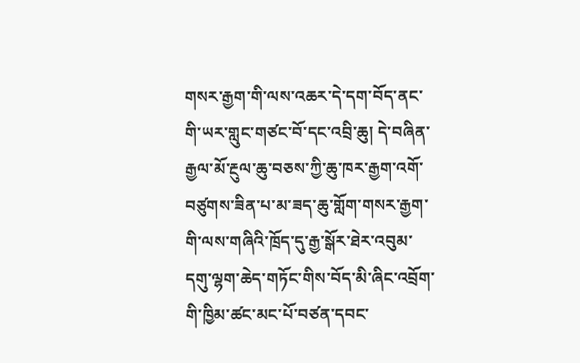གསར་རྒྱག་གི་ལས་འཆར་དེ་དག་བོད་ནང་གི་ཡར་གླུང་གཙང་བོ་དང་འབྲི་ཆུ། དེ་བཞིན་རྒྱལ་མོ་རྔུལ་ཆུ་བཅས་ཀྱི་ཆུ་ཁར་རྒྱག་འགོ་བཙུགས་ཟིན་པ་མ་ཟད་ཆུ་གློག་གསར་རྒྱག་གི་ལས་གཞིའི་ཁྲོད་དུ་རྒྱ་སྒོར་ཐེར་འབུམ་དགུ་ལྷག་ཆེད་གཏོང་གིས་བོད་མི་ཞིང་འབྲོག་གི་ཁྱིམ་ཚང་མང་པོ་བཙན་དབང་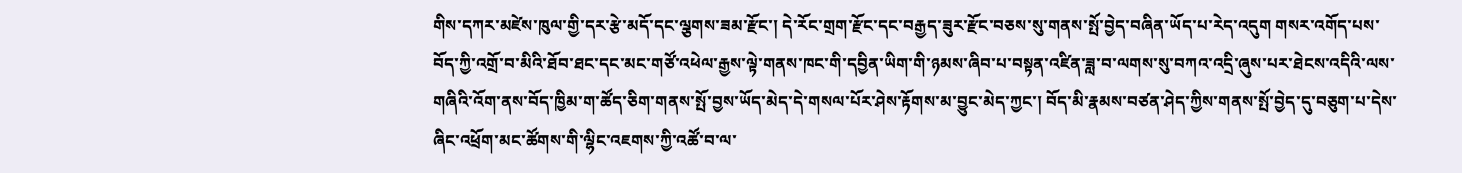གིས་དཀར་མཛེས་ཁུལ་གྱི་དར་རྩེ་མདོ་དང་ལྕགས་ཟམ་རྫོང་། དེ་རོང་གྲག་རྫོང་དང་བརྒྱད་ཟུར་རྫོང་བཅས་སུ་གནས་སྤོ་བྱེད་བཞིན་ཡོད་པ་རེད་འདུག གསར་འགོད་པས་བོད་ཀྱི་འགྲོ་བ་མིའི་ཐོབ་ཐང་དང་མང་གཙོ་འཕེལ་རྒྱས་ལྟེ་གནས་ཁང་གི་དབྱིན་ཡིག་གི་ཉམས་ཞིབ་པ་བསྟན་འཛིན་ཟླ་བ་ལགས་སུ་བཀའ་འདྲི་ཞུས་པར་ཐེངས་འདིའི་ལས་གཞིའི་འོག་ནས་བོད་ཁྱིམ་ག་ཚོད་ཅིག་གནས་སྤོ་བྱས་ཡོད་མེད་དེ་གསལ་པོར་ཤེས་རྟོགས་མ་བྱུང་མེད་ཀྱང་། བོད་མི་རྣམས་བཙན་ཤེད་ཀྱིས་གནས་སྤོ་བྱེད་དུ་བཅུག་པ་དེས་ཞིང་འཕྲོག་མང་ཚོགས་གི་ལྷིང་འཇགས་ཀྱི་འཚོ་བ་ལ་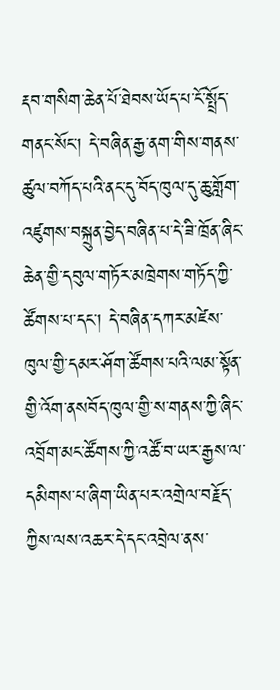རྡབ་གསིག་ཆེན་པོ་ཐེབས་ཡོད་པ་ངོ་སྤྲོད་གནང་སོང་། དེ་བཞིན་རྒྱ་ནག་གིས་གནས་ཚུལ་བཀོད་པའི་ནང་དུ་བོད་ཁུལ་དུ་ཆུ་གློག་འཛུགས་བསྐྲུན་བྱེད་བཞིན་པ་དེ་ཟི་ཁྲོན་ཞིང་ཆེན་གྱི་དབུལ་གཏོར་མཁྲེགས་གཏོད་ཀྱི་ཚོགས་པ་དང་། དེ་བཞིན་དཀར་མཛེས་ཁུལ་གྱི་དམར་ཤོག་ཚོགས་པའི་ལམ་སྟོན་གྱི་འོག་ནསབོད་ཁུལ་གྱི་ས་གནས་ཀྱི་ཞིང་འབྲོག་མང་ཚོགས་ཀྱི་འཚོ་བ་ཡར་རྒྱས་ལ་དམིགས་པ་ཞིག་ཡིན་པར་འགྲེལ་བརྗོད་ཀྱིས་ལས་འཆར་དེ་དང་འབྲེལ་ནས་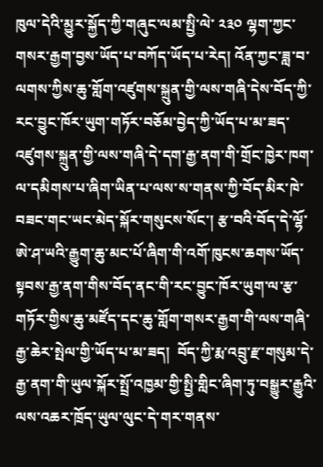ཁུལ་དེའི་མྱུར་སྐྱོད་ཀྱི་གཞུང་ལམ་སྤྱི་ལེ་ ༢༣༠ ལྷག་ཀྱང་གསར་རྒྱག་བྱས་ཡོད་པ་བཀོད་ཡོད་པ་རེད། འོན་ཀྱང་ཟླ་བ་ལགས་ཀྱིས་ཆུ་གློག་འཛུགས་སྐྲུན་གྱི་ལས་གཞི་དེས་བོད་ཀྱི་རང་བྱུང་ཁོར་ཡུག་གཏོར་བཅོམ་བྱེད་ཀྱི་ཡོད་པ་མ་ཟད་འཛུགས་སྐྲུན་གྱི་ལས་གཞི་དེ་དག་རྒྱ་ནག་གི་གྲོང་ཁྱེར་ཁག་ལ་དམིགས་པ་ཞིག་ཡིན་པ་ལས་ས་གནས་ཀྱི་བོད་མིར་ཁེ་བཟང་གང་ཡང་མེད་སྐོར་གསུངས་སོང་། རྩ་བའི་བོད་དེ་ལྷོ་ཨེ་ཤ་ཡའི་རྒྱུག་ཆུ་མང་པོ་ཞིག་གི་འགོ་ཁུངས་ཆགས་ཡོད་སྟབས་རྒྱ་ནག་གིས་བོད་ནང་གི་རང་བྱུང་ཁོར་ཡུག་ལ་རྩ་གཏོར་གྱིས་ཆུ་མཛོད་དང་ཆུ་གློག་གསར་རྒྱག་གི་ལས་གཞི་རྒྱ་ཆེར་སྤེལ་གྱི་ཡོད་པ་མ་ཟད།  བོད་ཀྱི་རྨ་འབྲུ་རྫ་གསུམ་དེ་རྒྱ་ནག་གི་ཡུལ་སྐོར་སྤྲོ་འཁྱམ་གྱི་སྤྱི་གླིང་ཞིག་ཏུ་བསྒྱུར་རྒྱུའི་ལས་འཆར་ཁྲོད་ཡུལ་ལུང་དེ་གར་གནས་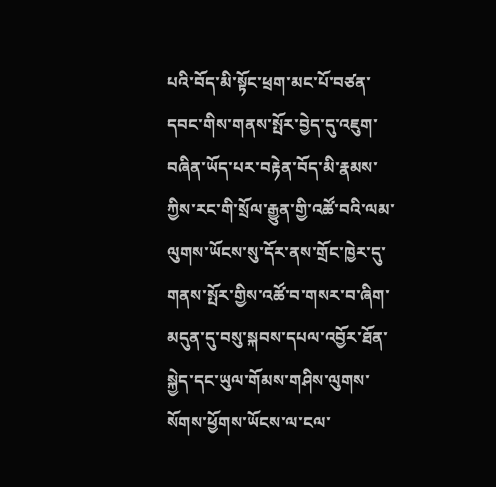པའི་བོད་མི་སྟོང་ཕྲག་མང་པོ་བཙན་དབང་གིས་གནས་སྤོར་བྱེད་དུ་འཇུག་བཞིན་ཡོད་པར་བརྟེན་བོད་མི་རྣམས་ཀྱིས་རང་གི་སྲོལ་རྒྱུན་གྱི་འཚོ་བའི་ལམ་ལུགས་ཡོངས་སུ་དོར་ནས་གྲོང་ཁྱེར་དུ་གནས་སྤོར་གྱིས་འཚོ་བ་གསར་བ་ཞིག་མདུན་དུ་བསུ་སྐབས་དཔལ་འབྱོར་ཐོན་སྐྱེད་དང་ཡུལ་གོམས་གཤིས་ལུགས་སོགས་ཕྱོགས་ཡོངས་ལ་ངལ་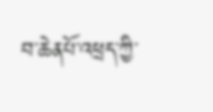བ་ཆེནཔོ་འཕྲད་ཀྱི་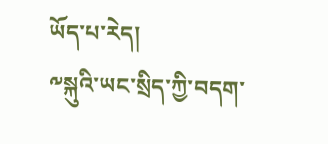ཡོད་པ་རེད།
༸སྐུའི་ཡང་སྲིད་ཀྱི་བདག་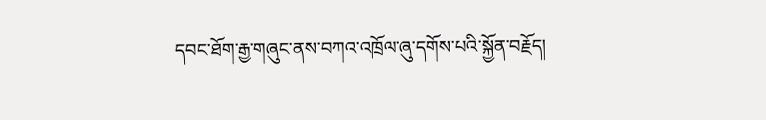དབང་ཐོག་རྒྱ་གཞུང་ནས་བཀའ་འཁྲོལ་ཞུ་དགོས་པའི་སྐྱོན་བརྗོད།